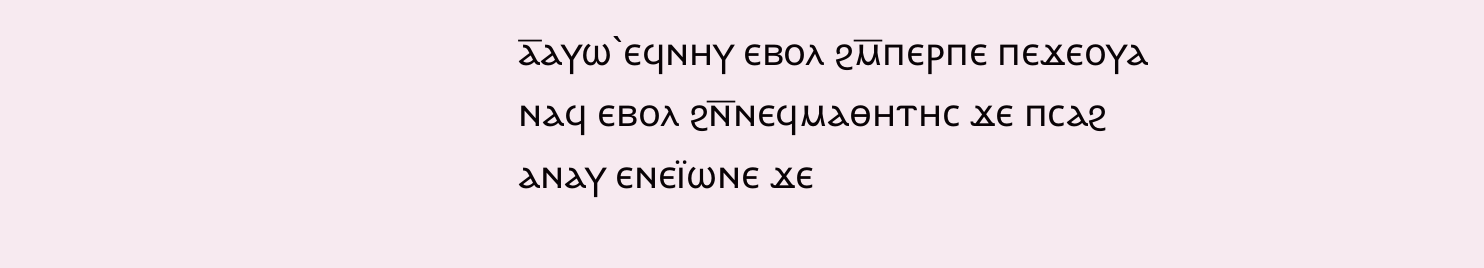ⲁ̅ⲁⲩⲱ`ⲉϥⲛⲏⲩ ⲉⲃⲟⲗ ϩⲙ̅ⲡⲉⲣⲡⲉ ⲡⲉϫⲉⲟⲩⲁ ⲛⲁϥ ⲉⲃⲟⲗ ϩⲛ̅ⲛⲉϥⲙⲁⲑⲏⲧⲏⲥ ϫⲉ ⲡⲥⲁϩ ⲁⲛⲁⲩ ⲉⲛⲉⲓ̈ⲱⲛⲉ ϫⲉ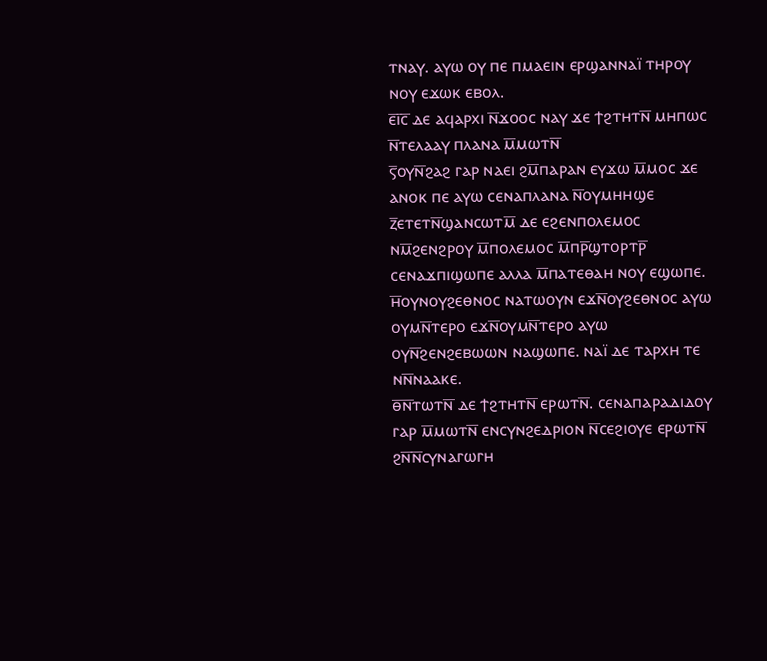ⲧⲛⲁⲩ. ⲁⲩⲱ ⲟⲩ ⲡⲉ ⲡⲙⲁⲉⲓⲛ ⲉⲣϣⲁⲛⲛⲁⲓ̈ ⲧⲏⲣⲟⲩ ⲛⲟⲩ ⲉϫⲱⲕ ⲉⲃⲟⲗ.
ⲉ̅ⲓ̅ⲥ̅ ⲇⲉ ⲁϥⲁⲣⲭⲓ ⲛ̅ϫⲟⲟⲥ ⲛⲁⲩ ϫⲉ ϯϩⲧⲏⲧⲛ̅ ⲙⲏⲡⲱⲥ ⲛ̅ⲧⲉⲗⲁⲁⲩ ⲡⲗⲁⲛⲁ ⲙ̅ⲙⲱⲧⲛ̅
ⲋ̅ⲟⲩⲛ̅ϩⲁϩ ⲅⲁⲣ ⲛⲁⲉⲓ ϩⲙ̅ⲡⲁⲣⲁⲛ ⲉⲩϫⲱ ⲙ̅ⲙⲟⲥ ϫⲉ ⲁⲛⲟⲕ ⲡⲉ ⲁⲩⲱ ⲥⲉⲛⲁⲡⲗⲁⲛⲁ ⲛ̅ⲟⲩⲙⲏⲏϣⲉ
ⲍ̅ⲉⲧⲉⲧⲛ̅ϣⲁⲛⲥⲱⲧⲙ̅ ⲇⲉ ⲉϩⲉⲛⲡⲟⲗⲉⲙⲟⲥ ⲛⲙ̅ϩⲉⲛϩⲣⲟⲩ ⲙ̅ⲡⲟⲗⲉⲙⲟⲥ ⲙ̅ⲡⲣ̅ϣⲧⲟⲣⲧⲣ̅ ⲥⲉⲛⲁϫⲡⲓϣⲱⲡⲉ ⲁⲗⲗⲁ ⲙ̅ⲡⲁⲧⲉⲑⲁⲏ ⲛⲟⲩ ⲉϣⲱⲡⲉ.
ⲏ̅ⲟⲩⲛⲟⲩϩⲉⲑⲛⲟⲥ ⲛⲁⲧⲱⲟⲩⲛ ⲉϫⲛ̅ⲟⲩϩⲉⲑⲛⲟⲥ ⲁⲩⲱ ⲟⲩⲙⲛ̅ⲧⲉⲣⲟ ⲉϫⲛ̅ⲟⲩⲙⲛ̅ⲧⲉⲣⲟ ⲁⲩⲱ ⲟⲩⲛ̅ϩⲉⲛϩⲉⲃⲱⲱⲛ ⲛⲁϣⲱⲡⲉ. ⲛⲁⲓ̈ ⲇⲉ ⲧⲁⲣⲭⲏ ⲧⲉ ⲛⲛ̅ⲛⲁⲁⲕⲉ.
ⲑ̅ⲛ̅ⲧⲱⲧⲛ̅ ⲇⲉ ϯϩⲧⲏⲧⲛ̅ ⲉⲣⲱⲧⲛ̅. ⲥⲉⲛⲁⲡⲁⲣⲁⲇⲓⲇⲟⲩ ⲅⲁⲣ ⲙ̅ⲙⲱⲧⲛ̅ ⲉⲛⲥⲩⲛϩⲉⲇⲣⲓⲟⲛ ⲛ̅ⲥⲉϩⲓⲟⲩⲉ ⲉⲣⲱⲧⲛ̅ ϩⲛ̅ⲛ̅ⲥⲩⲛⲁⲅⲱⲅⲏ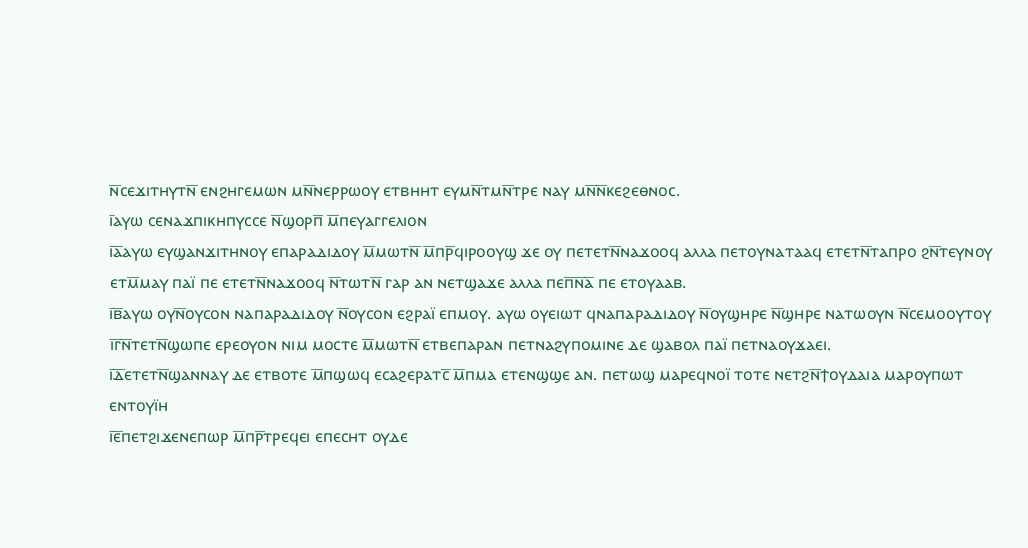ⲛ̅ⲥⲉϫⲓⲧⲏⲩⲧⲛ̅ ⲉⲛϩⲏⲅⲉⲙⲱⲛ ⲙⲛ̅ⲛⲉⲣⲣⲱⲟⲩ ⲉⲧⲃⲏⲏⲧ ⲉⲩⲙⲛ̅ⲧⲙⲛ̅ⲧⲣⲉ ⲛⲁⲩ ⲙⲛ̅ⲛ̅ⲕⲉϩⲉⲑⲛⲟⲥ.
ⲓ̅ⲁⲩⲱ ⲥⲉⲛⲁϫⲡⲓⲕⲏⲡⲩⲥⲥⲉ ⲛ̅ϣⲟⲣⲡ̅ ⲙ̅ⲡⲉⲩⲁⲅⲅⲉⲗⲓⲟⲛ
ⲓ̅ⲁ̅ⲁⲩⲱ ⲉⲩϣⲁⲛϫⲓⲧⲏⲛⲟⲩ ⲉⲡⲁⲣⲁⲇⲓⲇⲟⲩ ⲙ̅ⲙⲱⲧⲛ̅ ⲙ̅ⲡⲣ̅ϥⲓⲣⲟⲟⲩϣ ϫⲉ ⲟⲩ ⲡⲉⲧⲉⲧⲛ̅ⲛⲁϫⲟⲟϥ ⲁⲗⲗⲁ ⲡⲉⲧⲟⲩⲛⲁⲧⲁⲁϥ ⲉⲧⲉⲧⲛ̅ⲧⲁⲡⲣⲟ ϩⲛ̅ⲧⲉⲩⲛⲟⲩ ⲉⲧⲙ̅ⲙⲁⲩ ⲡⲁⲓ̈ ⲡⲉ ⲉⲧⲉⲧⲛ̅ⲛⲁϫⲟⲟϥ ⲛ̅ⲧⲱⲧⲛ̅ ⲅⲁⲣ ⲁⲛ ⲛⲉⲧϣⲁϫⲉ ⲁⲗⲗⲁ ⲡⲉⲡ̅ⲛ̅ⲁ̅ ⲡⲉ ⲉⲧⲟⲩⲁⲁⲃ.
ⲓ̅ⲃ̅ⲁⲩⲱ ⲟⲩⲛ̅ⲟⲩⲥⲟⲛ ⲛⲁⲡⲁⲣⲁⲇⲓⲇⲟⲩ ⲛ̅ⲟⲩⲥⲟⲛ ⲉϩⲣⲁⲓ̈ ⲉⲡⲙⲟⲩ. ⲁⲩⲱ ⲟⲩⲉⲓⲱⲧ ϥⲛⲁⲡⲁⲣⲁⲇⲓⲇⲟⲩ ⲛ̅ⲟⲩϣⲏⲣⲉ ⲛ̅ϣⲏⲣⲉ ⲛⲁⲧⲱⲟⲩⲛ ⲛ̅ⲥⲉⲙⲟⲟⲩⲧⲟⲩ
ⲓ̅ⲅ̅ⲛ̅ⲧⲉⲧⲛ̅ϣⲱⲡⲉ ⲉⲣⲉⲟⲩⲟⲛ ⲛⲓⲙ ⲙⲟⲥⲧⲉ ⲙ̅ⲙⲱⲧⲛ̅ ⲉⲧⲃⲉⲡⲁⲣⲁⲛ ⲡⲉⲧⲛⲁϩⲩⲡⲟⲙⲓⲛⲉ ⲇⲉ ϣⲁⲃⲟⲗ ⲡⲁⲓ̈ ⲡⲉⲧⲛⲁⲟⲩϫⲁⲉⲓ.
ⲓ̅ⲇ̅ⲉⲧⲉⲧⲛ̅ϣⲁⲛⲛⲁⲩ ⲇⲉ ⲉⲧⲃⲟⲧⲉ ⲙ̅ⲡϣⲱϥ ⲉⲥⲁϩⲉⲣⲁⲧⲥ̅ ⲙ̅ⲡⲙⲁ ⲉⲧⲉⲛϣϣⲉ ⲁⲛ. ⲡⲉⲧⲱϣ ⲙⲁⲣⲉϥⲛⲟⲓ̈ ⲧⲟⲧⲉ ⲛⲉⲧϩⲛ̅ϯⲟⲩⲇⲁⲓⲁ ⲙⲁⲣⲟⲩⲡⲱⲧ ⲉⲛⲧⲟⲩⲓ̈ⲏ
ⲓ̅ⲉ̅ⲡⲉⲧϩⲓϫⲉⲛⲉⲡⲱⲣ ⲙ̅ⲡⲣ̅ⲧⲣⲉϥⲉⲓ ⲉⲡⲉⲥⲏⲧ ⲟⲩⲇⲉ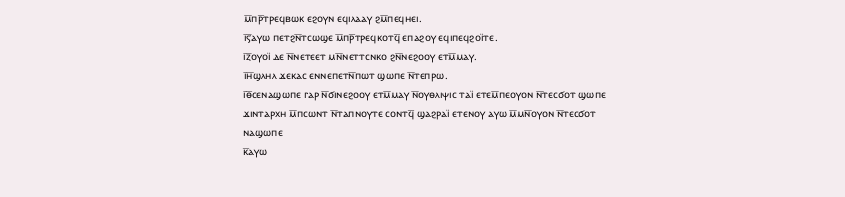ⲙ̅ⲡⲣ̅ⲧⲣⲉϥⲃⲱⲕ ⲉϩⲟⲩⲛ ⲉϥⲓⲗⲁⲁⲩ ϩⲙ̅ⲡⲉϥⲏⲉⲓ.
ⲓ̅ⲋ̅ⲁⲩⲱ ⲡⲉⲧϩⲛ̅ⲧⲥⲱϣⲉ ⲙ̅ⲡⲣ̅ⲧⲣⲉϥⲕⲟⲧϥ̅ ⲉⲡⲁϩⲟⲩ ⲉϥⲓⲡⲉϥϩⲟⲓ̈ⲧⲉ.
ⲓ̅ⲍ̅ⲟⲩⲟⲓ̈ ⲇⲉ ⲛ̅ⲛⲉⲧⲉⲉⲧ ⲙⲛ̅ⲛⲉⲧⲧⲥⲛⲕⲟ ϩⲛ̅ⲛⲉϩⲟⲟⲩ ⲉⲧⲙ̅ⲙⲁⲩ.
ⲓ̅ⲏ̅ϣⲗⲏⲗ ϫⲉⲕⲁⲥ ⲉⲛⲛⲉⲡⲉⲧⲛ̅ⲡⲱⲧ ϣⲱⲡⲉ ⲛ̅ⲧⲉⲡⲣⲱ.
ⲓ̅ⲑ̅ⲥⲉⲛⲁϣⲱⲡⲉ ⲅⲁⲣ ⲛ̅ϭⲓⲛⲉϩⲟⲟⲩ ⲉⲧⲙ̅ⲙⲁⲩ ⲛ̅ⲟⲩⲑⲗⲓⲯⲓⲥ ⲧⲁⲓ̈ ⲉⲧⲉⲙ̅ⲡⲉⲟⲩⲟⲛ ⲛ̅ⲧⲉⲥϭⲟⲧ ϣⲱⲡⲉ ϫⲓⲛⲧⲁⲣⲭⲏ ⲙ̅ⲡⲥⲱⲛⲧ ⲛ̅ⲧⲁⲡⲛⲟⲩⲧⲉ ⲥⲟⲛⲧϥ̅ ϣⲁϩⲣⲁⲓ̈ ⲉⲧⲉⲛⲟⲩ ⲁⲩⲱ ⲙ̅ⲙⲛ̅ⲟⲩⲟⲛ ⲛ̅ⲧⲉⲥϭⲟⲧ ⲛⲁϣⲱⲡⲉ
ⲕ̅ⲁⲩⲱ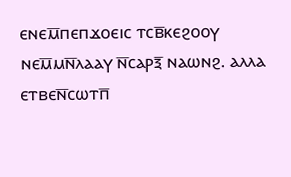ⲉⲛⲉⲙ̅ⲡⲉⲡϫⲟⲉⲓⲥ ⲧⲥⲃ̅ⲕⲉϩⲟⲟⲩ ⲛⲉⲙ̅ⲙⲛ̅ⲗⲁⲁⲩ ⲛ̅ⲥⲁⲣⲝ̅ ⲛⲁⲱⲛϩ. ⲁⲗⲗⲁ ⲉⲧⲃⲉⲛ̅ⲥⲱⲧⲡ̅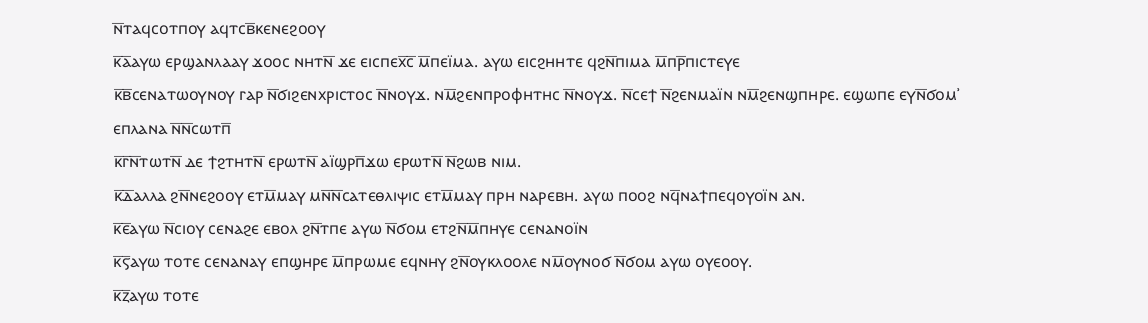ⲛ̅ⲧⲁϥⲥⲟⲧⲡⲟⲩ ⲁϥⲧⲥⲃ̅ⲕⲉⲛⲉϩⲟⲟⲩ
ⲕ̅ⲁ̅ⲁⲩⲱ ⲉⲣϣⲁⲛⲗⲁⲁⲩ ϫⲟⲟⲥ ⲛⲏⲧⲛ̅ ϫⲉ ⲉⲓⲥⲡⲉⲭ̅ⲥ̅ ⲙ̅ⲡⲉⲓ̈ⲙⲁ. ⲁⲩⲱ ⲉⲓⲥϩⲏⲏⲧⲉ ϥϩⲛ̅ⲡⲓⲙⲁ ⲙ̅ⲡⲣ̅ⲡⲓⲥⲧⲉⲩⲉ
ⲕ̅ⲃ̅ⲥⲉⲛⲁⲧⲱⲟⲩⲛⲟⲩ ⲅⲁⲣ ⲛ̅ϭⲓϩⲉⲛⲭⲣⲓⲥⲧⲟⲥ ⲛ̅ⲛⲟⲩϫ. ⲛⲙ̅ϩⲉⲛⲡⲣⲟⲫⲏⲧⲏⲥ ⲛ̅ⲛⲟⲩϫ. ⲛ̅ⲥⲉϯ ⲛ̅ϩⲉⲛⲙⲁⲓ̈ⲛ ⲛⲙ̅ϩⲉⲛϣⲡⲏⲣⲉ. ⲉϣⲱⲡⲉ ⲉⲩⲛ̅ϭⲟⲙʾ ⲉⲡⲗⲁⲛⲁ ⲛ̅ⲛ̅ⲥⲱⲧⲡ̅
ⲕ̅ⲅ̅ⲛ̅ⲧⲱⲧⲛ̅ ⲇⲉ ϯϩⲧⲏⲧⲛ̅ ⲉⲣⲱⲧⲛ̅ ⲁⲓ̈ϣⲣⲡ̅ϫⲱ ⲉⲣⲱⲧⲛ̅ ⲛ̅ϩⲱⲃ ⲛⲓⲙ.
ⲕ̅ⲇ̅ⲁⲗⲗⲁ ϩⲛ̅ⲛⲉϩⲟⲟⲩ ⲉⲧⲙ̅ⲙⲁⲩ ⲙⲛ̅ⲛ̅ⲥⲁⲧⲉⲑⲗⲓⲯⲓⲥ ⲉⲧⲙ̅ⲙⲁⲩ ⲡⲣⲏ ⲛⲁⲣⲉⲃⲏ. ⲁⲩⲱ ⲡⲟⲟϩ ⲛϥ̅ⲛⲁϯⲡⲉϥⲟⲩⲟⲓ̈ⲛ ⲁⲛ.
ⲕ̅ⲉ̅ⲁⲩⲱ ⲛ̅ⲥⲓⲟⲩ ⲥⲉⲛⲁϩⲉ ⲉⲃⲟⲗ ϩⲛ̅ⲧⲡⲉ ⲁⲩⲱ ⲛ̅ϭⲟⲙ ⲉⲧϩⲛ̅ⲙ̅ⲡⲏⲩⲉ ⲥⲉⲛⲁⲛⲟⲓ̈ⲛ
ⲕ̅ⲋ̅ⲁⲩⲱ ⲧⲟⲧⲉ ⲥⲉⲛⲁⲛⲁⲩ ⲉⲡϣⲏⲣⲉ ⲙ̅ⲡⲣⲱⲙⲉ ⲉϥⲛⲏⲩ ϩⲛ̅ⲟⲩⲕⲗⲟⲟⲗⲉ ⲛⲙ̅ⲟⲩⲛⲟϭ ⲛ̅ϭⲟⲙ ⲁⲩⲱ ⲟⲩⲉⲟⲟⲩ.
ⲕ̅ⲍ̅ⲁⲩⲱ ⲧⲟⲧⲉ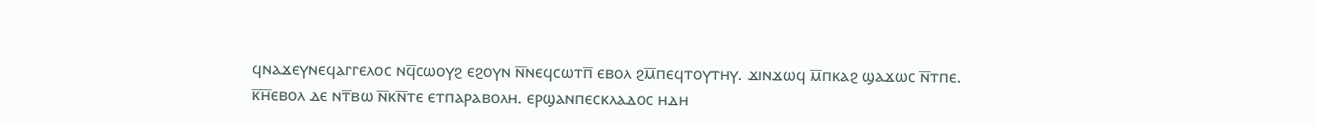ϥⲛⲁϫⲉⲩⲛⲉϥⲁⲅⲅⲉⲗⲟⲥ ⲛϥ̅ⲥⲱⲟⲩϩ ⲉϩⲟⲩⲛ ⲛ̅ⲛⲉϥⲥⲱⲧⲡ̅ ⲉⲃⲟⲗ ϩⲙ̅ⲡⲉϥⲧⲟⲩⲧⲏⲩ. ϫⲓⲛϫⲱϥ ⲙ̅ⲡⲕⲁϩ ϣⲁϫⲱⲥ ⲛ̅ⲧⲡⲉ.
ⲕ̅ⲏ̅ⲉⲃⲟⲗ ⲇⲉ ⲛⲧ̅ⲃⲱ ⲛ̅ⲕⲛ̅ⲧⲉ ⲉⲧⲡⲁⲣⲁⲃⲟⲗⲏ. ⲉⲣϣⲁⲛⲡⲉⲥⲕⲗⲁⲇⲟⲥ ⲏⲇⲏ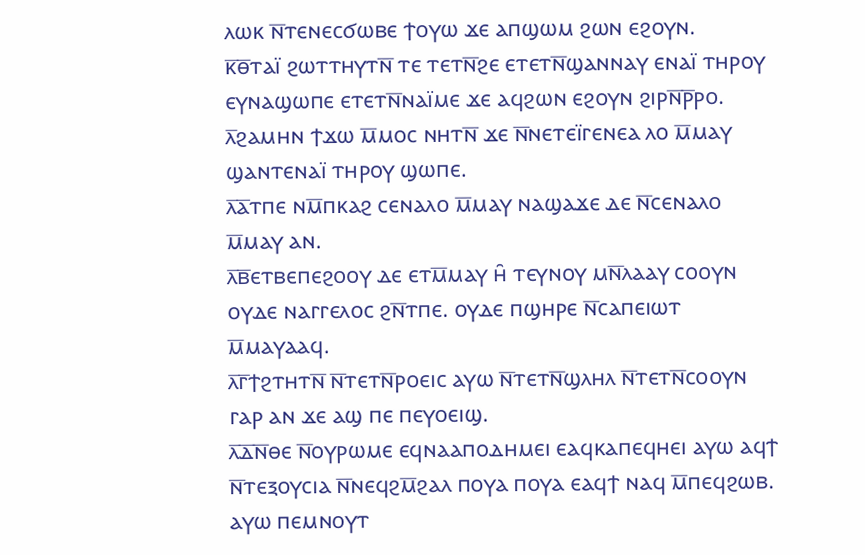ⲗⲱⲕ ⲛ̅ⲧⲉⲛⲉⲥϭⲱⲃⲉ ϯⲟⲩⲱ ϫⲉ ⲁⲡϣⲱⲙ ϩⲱⲛ ⲉϩⲟⲩⲛ.
ⲕ̅ⲑ̅ⲧⲁⲓ̈ ϩⲱⲧⲧⲏⲩⲧⲛ̅ ⲧⲉ ⲧⲉⲧⲛ̅ϩⲉ ⲉⲧⲉⲧⲛ̅ϣⲁⲛⲛⲁⲩ ⲉⲛⲁⲓ̈ ⲧⲏⲣⲟⲩ ⲉⲩⲛⲁϣⲱⲡⲉ ⲉⲧⲉⲧⲛ̅ⲛⲁⲓ̈ⲙⲉ ϫⲉ ⲁϥϩⲱⲛ ⲉϩⲟⲩⲛ ϩⲓⲣⲛ̅ⲣ̅ⲣⲟ.
ⲗ̅ϩⲁⲙⲏⲛ ϯϫⲱ ⲙ̅ⲙⲟⲥ ⲛⲏⲧⲛ̅ ϫⲉ ⲛ̅ⲛⲉⲧⲉⲓ̈ⲅⲉⲛⲉⲁ ⲗⲟ ⲙ̅ⲙⲁⲩ ϣⲁⲛⲧⲉⲛⲁⲓ̈ ⲧⲏⲣⲟⲩ ϣⲱⲡⲉ.
ⲗ̅ⲁ̅ⲧⲡⲉ ⲛⲙ̅ⲡⲕⲁϩ ⲥⲉⲛⲁⲗⲟ ⲙ̅ⲙⲁⲩ ⲛⲁϣⲁϫⲉ ⲇⲉ ⲛ̅ⲥⲉⲛⲁⲗⲟ ⲙ̅ⲙⲁⲩ ⲁⲛ.
ⲗ̅ⲃ̅ⲉⲧⲃⲉⲡⲉϩⲟⲟⲩ ⲇⲉ ⲉⲧⲙ̅ⲙⲁⲩ ⲏ̑ ⲧⲉⲩⲛⲟⲩ ⲙⲛ̅ⲗⲁⲁⲩ ⲥⲟⲟⲩⲛ ⲟⲩⲇⲉ ⲛⲁⲅⲅⲉⲗⲟⲥ ϩⲛ̅ⲧⲡⲉ. ⲟⲩⲇⲉ ⲡϣⲏⲣⲉ ⲛ̅ⲥⲁⲡⲉⲓⲱⲧ ⲙ̅ⲙⲁⲩⲁⲁϥ.
ⲗ̅ⲅ̅ϯϩⲧⲏⲧⲛ̅ ⲛ̅ⲧⲉⲧⲛ̅ⲣⲟⲉⲓⲥ ⲁⲩⲱ ⲛ̅ⲧⲉⲧⲛ̅ϣⲗⲏⲗ ⲛ̅ⲧⲉⲧⲛ̅ⲥⲟⲟⲩⲛ ⲅⲁⲣ ⲁⲛ ϫⲉ ⲁϣ ⲡⲉ ⲡⲉⲩⲟⲉⲓϣ.
ⲗ̅ⲇ̅ⲛ̅ⲑⲉ ⲛ̅ⲟⲩⲣⲱⲙⲉ ⲉϥⲛⲁⲁⲡⲟⲇⲏⲙⲉⲓ ⲉⲁϥⲕⲁⲡⲉϥⲏⲉⲓ ⲁⲩⲱ ⲁϥϯ ⲛ̅ⲧⲉⲝⲟⲩⲥⲓⲁ ⲛ̅ⲛⲉϥϩⲙ̅ϩⲁⲗ ⲡⲟⲩⲁ ⲡⲟⲩⲁ ⲉⲁϥϯ ⲛⲁϥ ⲙ̅ⲡⲉϥϩⲱⲃ. ⲁⲩⲱ ⲡⲉⲙⲛⲟⲩⲧ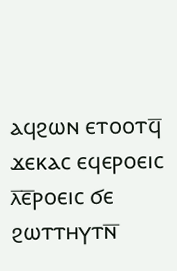ⲁϥϩⲱⲛ ⲉⲧⲟⲟⲧϥ̅ ϫⲉⲕⲁⲥ ⲉϥⲉⲣⲟⲉⲓⲥ
ⲗ̅ⲉ̅ⲣⲟⲉⲓⲥ ϭⲉ ϩⲱⲧⲧⲏⲩⲧⲛ̅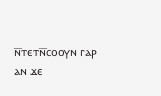ⲛ̅ⲧⲉⲧⲛ̅ⲥⲟⲟⲩⲛ ⲅⲁⲣ ⲁⲛ ϫⲉ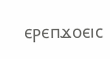ⲉⲣⲉⲡϫⲟⲉⲓⲥ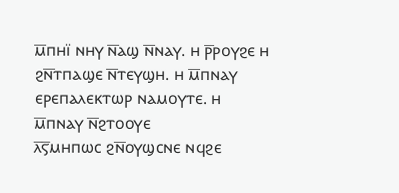ⲙ̅ⲡⲏⲓ̈ ⲛⲏⲩ ⲛ̅ⲁϣ ⲛ̅ⲛⲁⲩ. ⲏ ⲣ̅ⲣⲟⲩϩⲉ ⲏ ϩⲛ̅ⲧⲡⲁϣⲉ ⲛ̅ⲧⲉⲩϣⲏ. ⲏ ⲙ̅ⲡⲛⲁⲩ ⲉⲣⲉⲡⲁⲗⲉⲕⲧⲱⲣ ⲛⲁⲙⲟⲩⲧⲉ. ⲏ ⲙ̅ⲡⲛⲁⲩ ⲛ̅ϩⲧⲟⲟⲩⲉ
ⲗ̅ⲋ̅ⲙⲏⲡⲱⲥ ϩⲛ̅ⲟⲩϣⲥⲛⲉ ⲛϥϩⲉ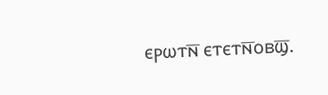ⲉⲣⲱⲧⲛ̅ ⲉⲧⲉⲧⲛ̅ⲟⲃϣ̅.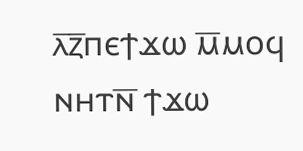ⲗ̅ⲍ̅ⲡⲉϯϫⲱ ⲙ̅ⲙⲟϥ ⲛⲏⲧⲛ̅ ϯϫⲱ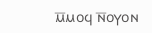ⲙ̅ⲙⲟϥ ⲛ̅ⲟⲩⲟⲛ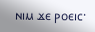ⲛⲓⲙ ϫⲉ ⲣⲟⲉⲓⲥ·